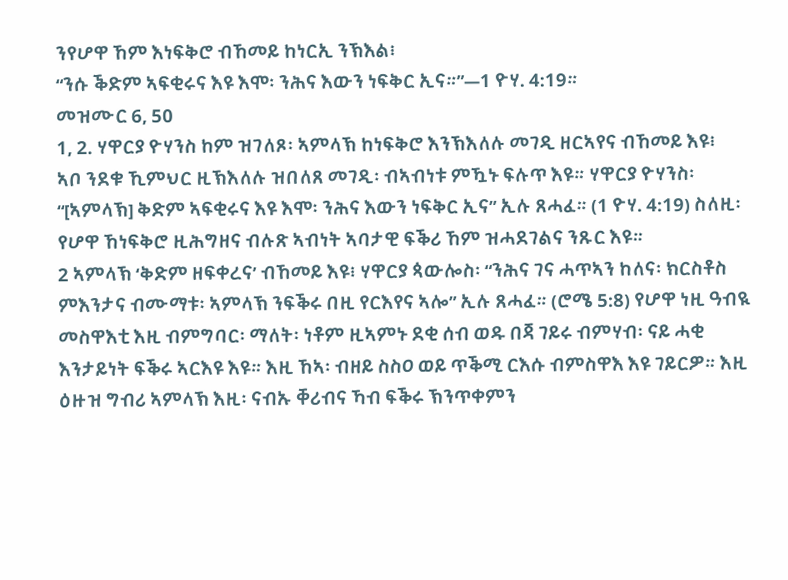ንየሆዋ ኸም እነፍቅሮ ብኸመይ ከነርኢ ንኽእል፧
“ንሱ ቕድም ኣፍቂሩና እዩ እሞ፡ ንሕና እውን ነፍቅር ኢና።”—1 ዮሃ. 4:19።
መዝሙር 6, 50
1, 2. ሃዋርያ ዮሃንስ ከም ዝገለጾ፡ ኣምላኽ ከነፍቅሮ እንኽእለሉ መገዲ ዘርኣየና ብኸመይ እዩ፧
ኣቦ ንደቁ ኺምህር ዚኽእለሉ ዝበለጸ መገዲ፡ ብኣብነቱ ምዃኑ ፍሉጥ እዩ። ሃዋርያ ዮሃንስ፡ “[ኣምላኽ] ቅድም ኣፍቂሩና እዩ እሞ፡ ንሕና እውን ነፍቅር ኢና” ኢሉ ጸሓፈ። (1 ዮሃ. 4:19) ስለዚ፡ የሆዋ ኸነፍቅሮ ዚሕግዘና ብሉጽ ኣብነት ኣባታዊ ፍቕሪ ኸም ዝሓደገልና ንጹር እዩ።
2 ኣምላኽ ‘ቅድም ዘፍቀረና’ ብኸመይ እዩ፧ ሃዋርያ ጳውሎስ፡ “ንሕና ገና ሓጥኣን ከለና፡ ክርስቶስ ምእንታና ብሙማቱ፡ ኣምላኽ ንፍቕሩ በዚ የርእየና ኣሎ” ኢሉ ጸሓፈ። (ሮሜ 5:8) የሆዋ ነዚ ዓብዪ መስዋእቲ እዚ ብምግባር፡ ማለት፡ ነቶም ዚኣምኑ ደቂ ሰብ ወዱ በጃ ገይሩ ብምሃብ፡ ናይ ሓቂ እንታይነት ፍቕሩ ኣርእዩ እዩ። እዚ ኸኣ፡ ብዘይ ስስዐ ወይ ጥቕሚ ርእሱ ብምስዋእ እዩ ገይርዎ። እዚ ዕዙዝ ግብሪ ኣምላኽ እዚ፡ ናብኡ ቐሪብና ኻብ ፍቕሩ ኽንጥቀምን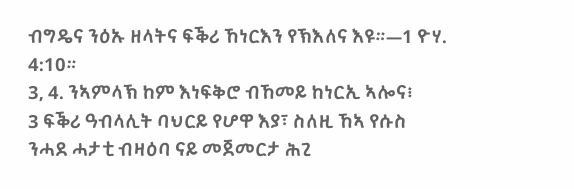ብግዴና ንዕኡ ዘላትና ፍቕሪ ኸነርእን የኽእለና እዩ።—1 ዮሃ. 4:10።
3, 4. ንኣምላኽ ከም እነፍቅሮ ብኸመይ ከነርኢ ኣሎና፧
3 ፍቕሪ ዓብላሊት ባህርይ የሆዋ እያ፣ ስለዚ ኸኣ የሱስ ንሓደ ሓታቲ ብዛዕባ ናይ መጀመርታ ሕጊ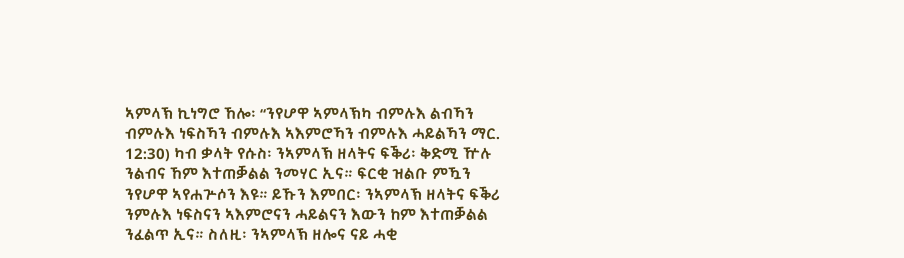ኣምላኽ ኪነግሮ ኸሎ፡ “ንየሆዋ ኣምላኽካ ብምሉእ ልብኻን ብምሉእ ነፍስኻን ብምሉእ ኣእምሮኻን ብምሉእ ሓይልኻን ማር. 12:30) ካብ ቃላት የሱስ፡ ንኣምላኽ ዘላትና ፍቕሪ፡ ቅድሚ ዅሉ ንልብና ኸም እተጠቓልል ንመሃር ኢና። ፍርቂ ዝልቡ ምዃን ንየሆዋ ኣየሐጕሶን እዩ። ይኹን እምበር፡ ንኣምላኽ ዘላትና ፍቕሪ ንምሉእ ነፍስናን ኣእምሮናን ሓይልናን እውን ከም እተጠቓልል ንፈልጥ ኢና። ስለዚ፡ ንኣምላኽ ዘሎና ናይ ሓቂ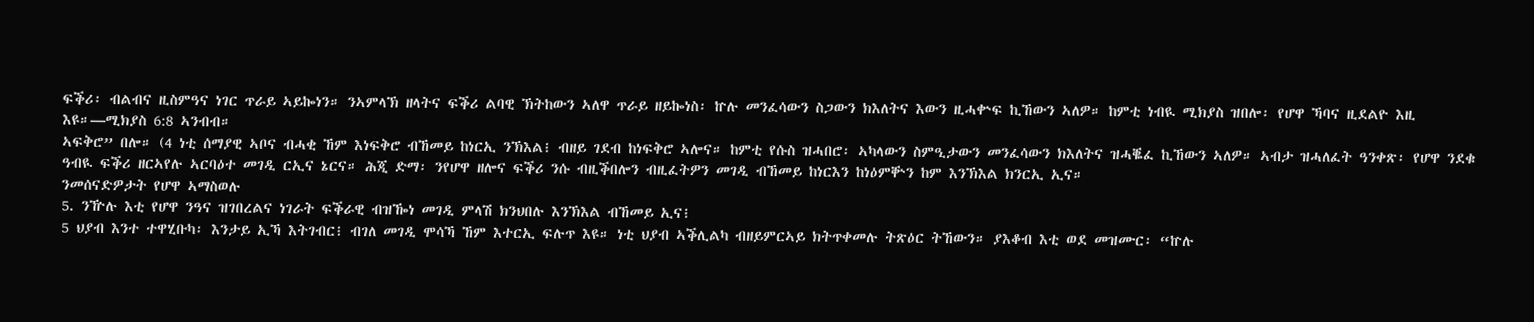ፍቕሪ፡ ብልብና ዚስምዓና ነገር ጥራይ ኣይኰነን። ንኣምላኽ ዘላትና ፍቕሪ ልባዊ ኽትከውን ኣለዋ ጥራይ ዘይኰነስ፡ ኵሉ መንፈሳውን ስጋውን ክእለትና እውን ዚሓቍፍ ኪኸውን ኣለዎ። ከምቲ ነብዪ ሚክያስ ዝበሎ፡ የሆዋ ኻባና ዚደልዮ እዚ እዩ።—ሚክያስ 6:8 ኣንብብ።
ኣፍቅሮ” በሎ። (4 ነቲ ሰማያዊ ኣቦና ብሓቂ ኸም እነፍቅሮ ብኸመይ ከነርኢ ንኽእል፧ ብዘይ ገደብ ከነፍቅሮ ኣሎና። ከምቲ የሱስ ዝሓበሮ፡ ኣካላውን ስምዒታውን መንፈሳውን ክእለትና ዝሓቘፈ ኪኸውን ኣለዎ። ኣብታ ዝሓለፈት ዓንቀጽ፡ የሆዋ ንደቁ ዓብዪ ፍቕሪ ዘርኣየሉ ኣርባዕተ መገዲ ርኢና ኔርና። ሕጂ ድማ፡ ንየሆዋ ዘሎና ፍቕሪ ንሱ ብዚቕበሎን ብዚፈትዎን መገዲ ብኸመይ ከነርእን ከነዕምቝን ከም እንኽእል ክንርኢ ኢና።
ንመሰናድዎታት የሆዋ ኣማስወሉ
5. ንዅሉ እቲ የሆዋ ንዓና ዝገበረልና ነገራት ፍቕራዊ ብዝዀነ መገዲ ምላሽ ክንህበሉ እንኽእል ብኸመይ ኢና፧
5 ህያብ እንተ ተዋሂቡካ፡ እንታይ ኢኻ እትገብር፧ ብገለ መገዲ ሞሳኻ ኸም እተርኢ ፍሉጥ እዩ። ነቲ ህያብ ኣቕሊልካ ብዘይምርኣይ ክትጥቀመሉ ትጽዕር ትኸውን። ያእቆብ እቲ ወደ መዝሙር፡ “ኵሉ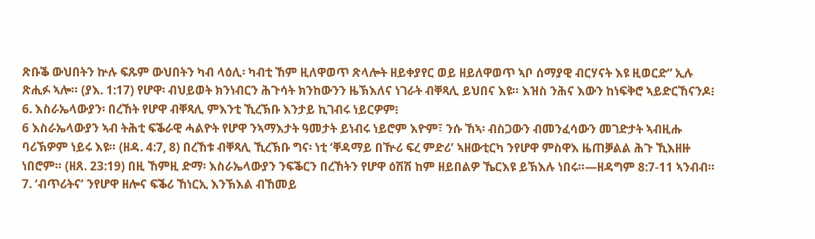ጽቡቕ ውህበትን ኵሉ ፍጹም ውህበትን ካብ ላዕሊ፡ ካብቲ ኸም ዚለዋወጥ ጽላሎት ዘይቀያየር ወይ ዘይለዋወጥ ኣቦ ሰማያዊ ብርሃናት እዩ ዚወርድ” ኢሉ ጽሒፉ ኣሎ። (ያእ. 1:17) የሆዋ፡ ብህይወት ክንነብርን ሕጉሳት ክንከውንን ዜኽእለና ነገራት ብቐጻሊ ይህበና እዩ። እዝስ ንሕና እውን ከነፍቅሮ ኣይድርኸናንዶ፧
6. እስራኤላውያን፡ በረኸት የሆዋ ብቐጻሊ ምእንቲ ኺረኽቡ እንታይ ኪገብሩ ነይርዎም፧
6 እስራኤላውያን ኣብ ትሕቲ ፍቕራዊ ሓልዮት የሆዋ ንኣማእታት ዓመታት ይነብሩ ነይሮም እዮም፣ ንሱ ኸኣ፡ ብስጋውን ብመንፈሳውን መገድታት ኣብዚሑ ባሪኽዎም ነይሩ እዩ። (ዘዳ. 4:7, 8) በረኸቱ ብቐጻሊ ኺረኽቡ ግና፡ ነቲ ‘ቐዳማይ በዅሪ ፍረ ምድሪ’ ኣዘውቲርካ ንየሆዋ ምስዋእ ዜጠቓልል ሕጉ ኺእዘዙ ነበሮም። (ዘጸ. 23:19) በዚ ኸምዚ ድማ፡ እስራኤላውያን ንፍቕርን በረኸትን የሆዋ ዕሽሽ ከም ዘይበልዎ ኼርእዩ ይኽእሉ ነበሩ።—ዘዳግም 8:7-11 ኣንብብ።
7. ‘ብጥሪትና’ ንየሆዋ ዘሎና ፍቕሪ ኸነርኢ እንኽእል ብኸመይ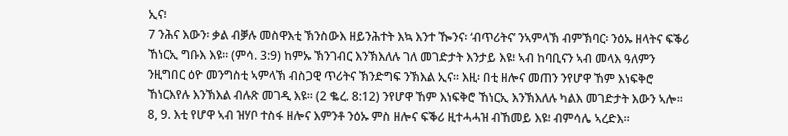ኢና፧
7 ንሕና እውን፡ ቃል ብቓሉ መስዋእቲ ኽንስውእ ዘይንሕተት እኳ እንተ ዀንና፡ ‘ብጥሪትና’ ንኣምላኽ ብምኽባር፡ ንዕኡ ዘላትና ፍቕሪ ኸነርኢ ግቡእ እዩ። (ምሳ. 3:9) ከምኡ ኽንገብር እንኽእለሉ ገለ መገድታት እንታይ እዩ፧ ኣብ ከባቢናን ኣብ መላእ ዓለምን ንዚግበር ዕዮ መንግስቲ ኣምላኽ ብስጋዊ ጥሪትና ኽንድግፍ ንኽእል ኢና። እዚ፡ በቲ ዘሎና መጠን ንየሆዋ ኸም እነፍቅሮ ኸነርእየሉ እንኽእል ብሉጽ መገዲ እዩ። (2 ቈረ. 8:12) ንየሆዋ ኸም እነፍቅሮ ኸነርኢ እንኽእለሉ ካልእ መገድታት እውን ኣሎ።
8, 9. እቲ የሆዋ ኣብ ዝሃቦ ተስፋ ዘሎና እምንቶ ንዕኡ ምስ ዘሎና ፍቕሪ ዚተሓሓዝ ብኸመይ እዩ፧ ብምሳሌ ኣረድእ።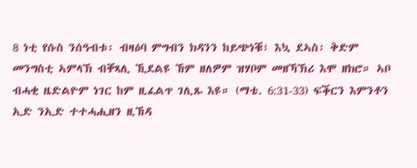8 ነቲ የሱስ ንሰዓብቱ፡ ብዛዕባ ምግብን ክዳንን ከይጭነቑ፣ እኳ ደኣስ፡ ቅድም መንግስቲ ኣምላኽ ብቐጻሊ ኺደልዩ ኸም ዘለዎም ዝሃቦም መዘኻኽሪ እሞ ዘክሮ። ኣቦ ብሓቂ ዜድልዮም ነገር ከም ዚፈልጥ ገሊጹ እዩ። (ማቴ. 6:31-33) ፍቕርን እምንቶን ኢድ ንኢድ ተተሓሒዘን ዚኸዳ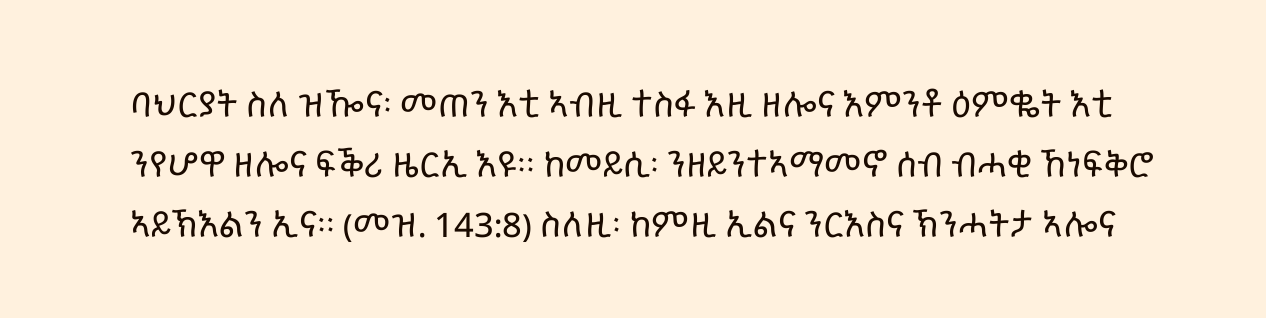ባህርያት ስለ ዝዀና፡ መጠን እቲ ኣብዚ ተስፋ እዚ ዘሎና እምንቶ ዕምቈት እቲ ንየሆዋ ዘሎና ፍቕሪ ዜርኢ እዩ። ከመይሲ፡ ንዘይንተኣማመኖ ሰብ ብሓቂ ኸነፍቅሮ ኣይኽእልን ኢና። (መዝ. 143:8) ስለዚ፡ ከምዚ ኢልና ንርእስና ኽንሓትታ ኣሎና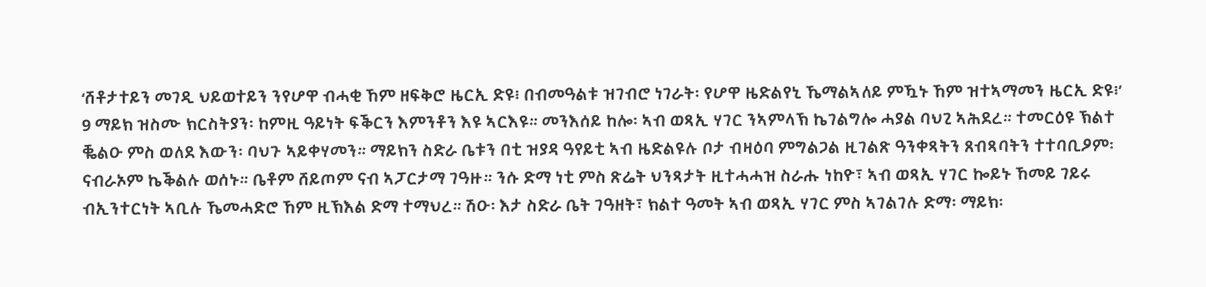‘ሸቶታተይን መገዲ ህይወተይን ንየሆዋ ብሓቂ ኸም ዘፍቅሮ ዜርኢ ድዩ፧ በብመዓልቱ ዝገብሮ ነገራት፡ የሆዋ ዜድልየኒ ኼማልኣለይ ምዃኑ ኸም ዝተኣማመን ዜርኢ ድዩ፧’
9 ማይክ ዝስሙ ክርስትያን፡ ከምዚ ዓይነት ፍቕርን እምንቶን እዩ ኣርእዩ። መንእሰይ ከሎ፡ ኣብ ወጻኢ ሃገር ንኣምላኽ ኬገልግሎ ሓያል ባህጊ ኣሕደረ። ተመርዕዩ ኽልተ ቘልዑ ምስ ወለደ እውን፡ ባህጉ ኣይቀሃመን። ማይክን ስድራ ቤቱን በቲ ዝያዳ ዓየይቲ ኣብ ዜድልዩሉ ቦታ ብዛዕባ ምግልጋል ዚገልጽ ዓንቀጻትን ጸብጻባትን ተተባቢዖም፡ ናብራኦም ኬቕልሉ ወሰኑ። ቤቶም ሸይጦም ናብ ኣፓርታማ ገዓዙ። ንሱ ድማ ነቲ ምስ ጽሬት ህንጻታት ዚተሓሓዝ ስራሑ ነከዮ፣ ኣብ ወጻኢ ሃገር ኰይኑ ኸመይ ገይሩ ብኢንተርነት ኣቢሉ ኼመሓድሮ ኸም ዚኽእል ድማ ተማህረ። ሽዑ፡ እታ ስድራ ቤት ገዓዘት፣ ክልተ ዓመት ኣብ ወጻኢ ሃገር ምስ ኣገልገሉ ድማ፡ ማይክ፡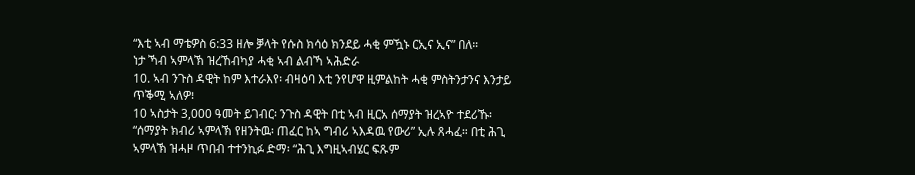“እቲ ኣብ ማቴዎስ 6:33 ዘሎ ቓላት የሱስ ክሳዕ ክንደይ ሓቂ ምዃኑ ርኢና ኢና” በለ።
ነታ ኻብ ኣምላኽ ዝረኸብካያ ሓቂ ኣብ ልብኻ ኣሕድራ
10. ኣብ ንጉስ ዳዊት ከም እተራእየ፡ ብዛዕባ እቲ ንየሆዋ ዚምልከት ሓቂ ምስትንታንና እንታይ ጥቕሚ ኣለዎ፧
10 ኣስታት 3,000 ዓመት ይገብር፡ ንጉስ ዳዊት በቲ ኣብ ዚርአ ሰማያት ዝረኣዮ ተደሪኹ፡ “ሰማያት ክብሪ ኣምላኽ የዘንትዉ፡ ጠፈር ከኣ ግብሪ ኣእዳዉ የውሪ” ኢሉ ጸሓፈ። በቲ ሕጊ ኣምላኽ ዝሓዞ ጥበብ ተተንኪፉ ድማ፡ “ሕጊ እግዚኣብሄር ፍጹም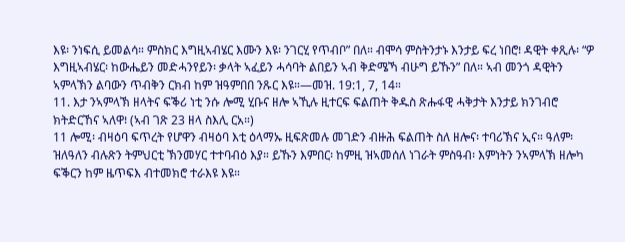እዩ፡ ንነፍሲ ይመልሳ። ምስክር እግዚኣብሄር እሙን እዩ፡ ንገርሂ የጥብቦ” በለ። ብሞሳ ምስትንታኑ እንታይ ፍረ ነበሮ፧ ዳዊት ቀጺሉ፡ “ዎ እግዚኣብሄር፡ ከውሔይን መድሓንየይን፡ ቃላት ኣፈይን ሓሳባት ልበይን ኣብ ቅድሜኻ ብሁግ ይኹን” በለ። ኣብ መንጎ ዳዊትን ኣምላኽን ልባውን ጥብቅን ርክብ ከም ዝዓምበበ ንጹር እዩ።—መዝ. 19:1, 7, 14።
11. እታ ንኣምላኽ ዘላትና ፍቕሪ ነቲ ንሱ ሎሚ ሂቡና ዘሎ ኣኺሉ ዚተርፍ ፍልጠት ቅዱስ ጽሑፋዊ ሓቅታት እንታይ ክንገብሮ ክትድርኸና ኣለዋ፧ (ኣብ ገጽ 23 ዘላ ስእሊ ርአ።)
11 ሎሚ፡ ብዛዕባ ፍጥረት የሆዋን ብዛዕባ እቲ ዕላማኡ ዚፍጽመሉ መገድን ብዙሕ ፍልጠት ስለ ዘሎና፡ ተባሪኽና ኢና። ዓለም፡ ዝለዓለን ብሉጽን ትምህርቲ ኽንመሃር ተተባብዕ እያ። ይኹን እምበር፡ ከምዚ ዝኣመሰለ ነገራት ምስዓብ፡ እምነትን ንኣምላኽ ዘሎካ ፍቕርን ከም ዜጥፍእ ብተመክሮ ተራእዩ እዩ።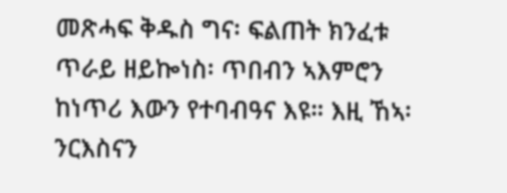መጽሓፍ ቅዱስ ግና፡ ፍልጠት ክንፈቱ ጥራይ ዘይኰነስ፡ ጥበብን ኣእምሮን ከነጥሪ እውን የተባብዓና እዩ። እዚ ኸኣ፡ ንርእስናን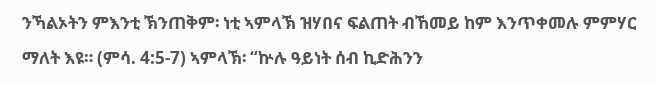ንኻልኦትን ምእንቲ ኽንጠቅም፡ ነቲ ኣምላኽ ዝሃበና ፍልጠት ብኸመይ ከም እንጥቀመሉ ምምሃር ማለት እዩ። (ምሳ. 4:5-7) ኣምላኽ፡ “ኵሉ ዓይነት ሰብ ኪድሕንን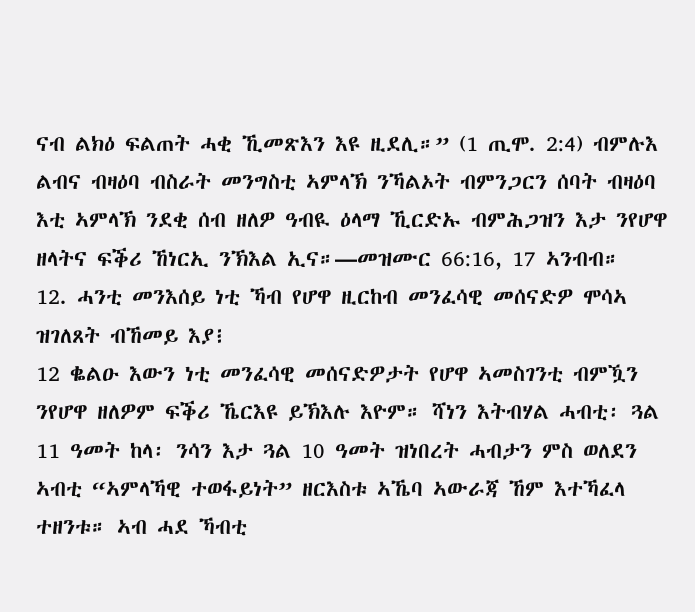ናብ ልክዕ ፍልጠት ሓቂ ኺመጽእን እዩ ዚደሊ።” (1 ጢሞ. 2:4) ብምሉእ ልብና ብዛዕባ ብስራት መንግስቲ ኣምላኽ ንኻልኦት ብምንጋርን ሰባት ብዛዕባ እቲ ኣምላኽ ንደቂ ሰብ ዘለዎ ዓብዪ ዕላማ ኺርድኡ ብምሕጋዝን እታ ንየሆዋ ዘላትና ፍቕሪ ኸነርኢ ንኽእል ኢና።—መዝሙር 66:16, 17 ኣንብብ።
12. ሓንቲ መንእሰይ ነቲ ኻብ የሆዋ ዚርከብ መንፈሳዊ መሰናድዎ ሞሳኣ ዝገለጸት ብኸመይ እያ፧
12 ቈልዑ እውን ነቲ መንፈሳዊ መሰናድዎታት የሆዋ ኣመስገንቲ ብምዃን ንየሆዋ ዘለዎም ፍቕሪ ኼርእዩ ይኽእሉ እዮም። ሻነን እትብሃል ሓብቲ፡ ጓል 11 ዓመት ከላ፡ ንሳን እታ ጓል 10 ዓመት ዝነበረት ሓብታን ምስ ወለደን ኣብቲ “ኣምላኻዊ ተወፋይነት” ዘርእስቱ ኣኼባ ኣውራጃ ኸም እተኻፈላ ተዘንቱ። ኣብ ሓደ ኻብቲ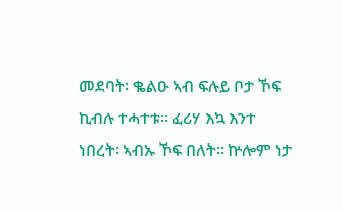መደባት፡ ቈልዑ ኣብ ፍሉይ ቦታ ኾፍ ኪብሉ ተሓተቱ። ፈሪሃ እኳ እንተ ነበረት፡ ኣብኡ ኾፍ በለት። ኵሎም ነታ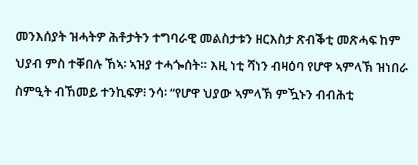መንእሰያት ዝሓትዎ ሕቶታትን ተግባራዊ መልስታቱን ዘርእስታ ጽብቕቲ መጽሓፍ ከም ህያብ ምስ ተቐበሉ ኸኣ፡ ኣዝያ ተሓጐሰት። እዚ ነቲ ሻነን ብዛዕባ የሆዋ ኣምላኽ ዝነበራ ስምዒት ብኸመይ ተንኪፍዎ፧ ንሳ፡ “የሆዋ ህያው ኣምላኽ ምዃኑን ብብሕቲ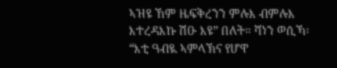ኣዝዩ ኸም ዜፍቅረንን ምሉእ ብምሉእ እተረዳእኩ ሽዑ እዩ” በለት። ሻነን ወሲኻ፡ “እቲ ዓብዪ ኣምላኽና የሆዋ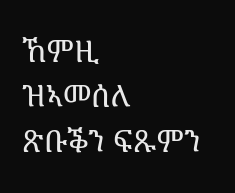ኸምዚ ዝኣመሰለ ጽቡቕን ፍጹምን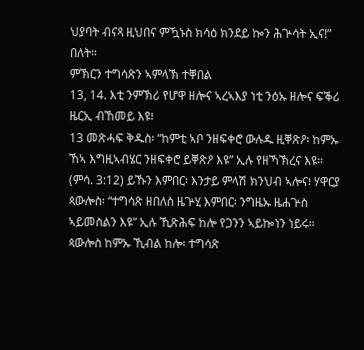ህያባት ብናጻ ዚህበና ምዃኑስ ክሳዕ ክንደይ ኰን ሕጕሳት ኢና!” በለት።
ምኽርን ተግሳጽን ኣምላኽ ተቐበል
13, 14. እቲ ንምኽሪ የሆዋ ዘሎና ኣረኣእያ ነቲ ንዕኡ ዘሎና ፍቕሪ ዜርኢ ብኸመይ እዩ፧
13 መጽሓፍ ቅዱስ፡ “ከምቲ ኣቦ ንዘፍቀሮ ውሉዱ ዚቐጽዖ፡ ከምኡ ኸኣ እግዚኣብሄር ንዘፍቀሮ ይቐጽዖ እዩ” ኢሉ የዘኻኽረና እዩ። (ምሳ. 3:12) ይኹን እምበር፡ እንታይ ምላሽ ክንህብ ኣሎና፧ ሃዋርያ ጳውሎስ፡ “ተግሳጽ ዘበለስ ዜጕሂ እምበር፡ ንግዜኡ ዜሐጕስ ኣይመስልን እዩ” ኢሉ ኺጽሕፍ ከሎ የጋንን ኣይኰነን ነይሩ። ጳውሎስ ከምኡ ኺብል ከሎ፡ ተግሳጽ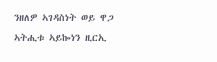ንዘለዎ ኣገዳስነት ወይ ዋጋ ኣትሒቱ ኣይኰነን ዚርኢ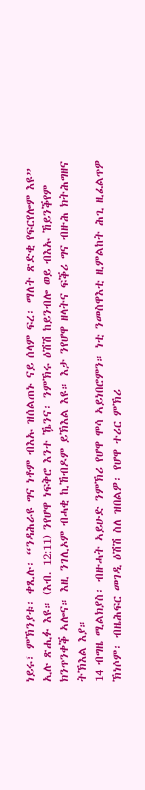ነይሩ፣ ምኽንያቱ፡ ቀጺሉ፡ “ንዳሕራዩ ግና ነቶም ብእኡ ዝሰልጠኑ ናይ ሰላም ፍረ፡ ማለት ጽድቂ የፍርየሎም እዩ” ኢሉ ጽሒፉ እዩ። (እብ. 12:11) ንየሆዋ ነፍቅሮ እንተ ዄንና፡ ንምኽሩ ዕሽሽ ከይንብሎ ወይ ብእኡ ኸይንቕየም ክንጥንቀቕ ኣሎና። እዚ ንገሊኦም ብሓቂ ኪኸብዶም ይኽእል እዩ። እታ ንየሆዋ ዘላትና ፍቕሪ ግና ብዙሕ ክትሕግዘና ትኽእል እያ።
14 ብግዜ ሚልክያስ፡ ብዙሓት ኣይሁድ ንምኽሪ የሆዋ ሞሳ ኣይነበሮምን። ነቲ ንመስዋእቲ ዚምልከት ሕጊ ዚፈልጥዎ ኽነሶም፡ ብዜሕፍር መገዲ ዕሽሽ ስለ ዝበልዎ፡ የሆዋ ተሪር ምኽሪ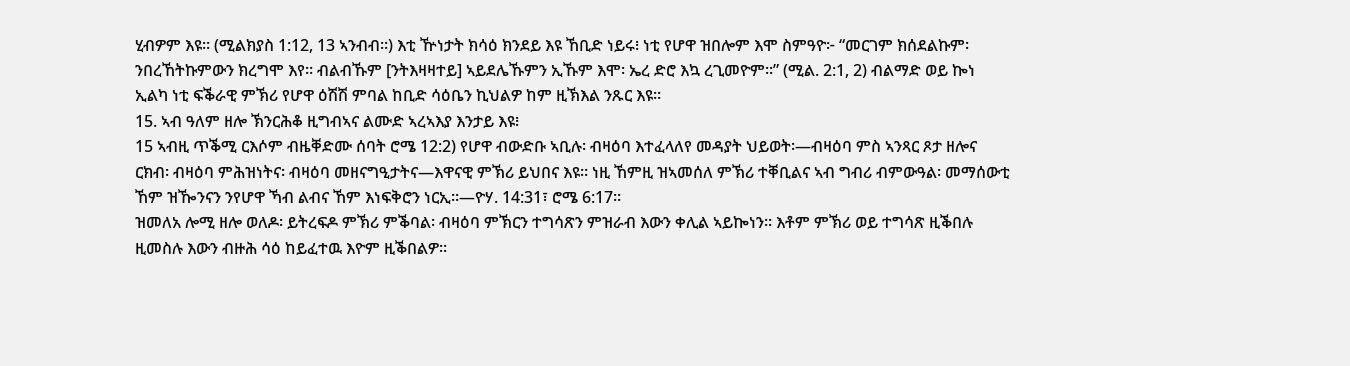ሂብዎም እዩ። (ሚልክያስ 1:12, 13 ኣንብብ።) እቲ ዅነታት ክሳዕ ክንደይ እዩ ኸቢድ ነይሩ፧ ነቲ የሆዋ ዝበሎም እሞ ስምዓዮ፦ “መርገም ክሰደልኩም፡ ንበረኸትኩምውን ክረግሞ እየ። ብልብኹም [ንትእዛዛተይ] ኣይደሌኹምን ኢኹም እሞ፡ ኤረ ድሮ እኳ ረጊመዮም።” (ሚል. 2:1, 2) ብልማድ ወይ ኰነ ኢልካ ነቲ ፍቕራዊ ምኽሪ የሆዋ ዕሽሽ ምባል ከቢድ ሳዕቤን ኪህልዎ ከም ዚኽእል ንጹር እዩ።
15. ኣብ ዓለም ዘሎ ኽንርሕቆ ዚግብኣና ልሙድ ኣረኣእያ እንታይ እዩ፧
15 ኣብዚ ጥቕሚ ርእሶም ብዜቐድሙ ሰባት ሮሜ 12:2) የሆዋ ብውድቡ ኣቢሉ፡ ብዛዕባ እተፈላለየ መዳያት ህይወት፡—ብዛዕባ ምስ ኣንጻር ጾታ ዘሎና ርክብ፡ ብዛዕባ ምሕዝነትና፡ ብዛዕባ መዘናግዒታትና—እዋናዊ ምኽሪ ይህበና እዩ። ነዚ ኸምዚ ዝኣመሰለ ምኽሪ ተቐቢልና ኣብ ግብሪ ብምውዓል፡ መማሰውቲ ኸም ዝዀንናን ንየሆዋ ኻብ ልብና ኸም እነፍቅሮን ነርኢ።—ዮሃ. 14:31፣ ሮሜ 6:17።
ዝመለአ ሎሚ ዘሎ ወለዶ፡ ይትረፍዶ ምኽሪ ምቕባል፡ ብዛዕባ ምኽርን ተግሳጽን ምዝራብ እውን ቀሊል ኣይኰነን። እቶም ምኽሪ ወይ ተግሳጽ ዚቕበሉ ዚመስሉ እውን ብዙሕ ሳዕ ከይፈተዉ እዮም ዚቕበልዎ።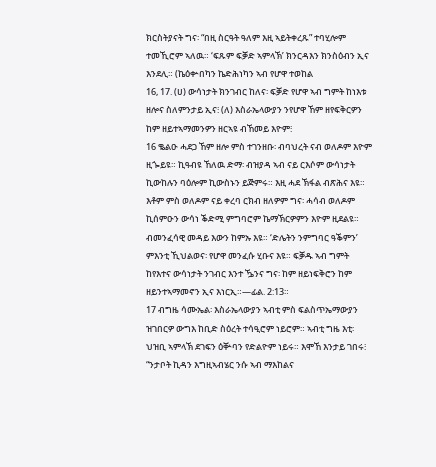ክርስትያናት ግና፡ “በዚ ስርዓት ዓለም እዚ ኣይትቀረጹ” ተባሂሎም ተመኺሮም ኣለዉ። ‘ፍጹም ፍቓድ ኣምላኽ’ ክንርዳእን ክንስዕብን ኢና እንደሊ። (ኬዕቍበካን ኬድሕነካን ኣብ የሆዋ ተወከል
16, 17. (ሀ) ውሳነታት ክንገብር ከለና፡ ፍቓድ የሆዋ ኣብ ግምት ከነእቱ ዘሎና ስለምንታይ ኢና፧ (ለ) እስራኤላውያን ንየሆዋ ኸም ዘየፍቅርዎን ከም ዘይተኣማመንዎን ዘርኣዩ ብኸመይ እዮም፧
16 ቈልዑ ሓደጋ ኸም ዘሎ ምስ ተገንዘቡ፡ ብባህረት ናብ ወለዶም እዮም ዚጐይዩ። ኪዓብዩ ኸለዉ ድማ፡ ብዝያዳ ኣብ ናይ ርእሶም ውሳነታት ኪውከሉን ባዕሎም ኪውስኑን ይጅምሩ። እዚ ሓደ ኽፋል ብጽሕና እዩ። እቶም ምስ ወለዶም ናይ ቀረባ ርክብ ዘለዎም ግና፡ ሓሳብ ወለዶም ኪሰምዑን ውሳነ ቕድሚ ምግባሮም ኬማኽርዎምን እዮም ዚደልዩ። ብመንፈሳዊ መዳይ እውን ከምኡ እዩ። ‘ድሌትን ንምግባር ዓቕምን’ ምእንቲ ኺህልወና፡ የሆዋ መንፈሱ ሂቡና እዩ። ፍቓዱ ኣብ ግምት ከየእተና ውሳነታት ንገብር እንተ ዄንና ግና፡ ከም ዘይነፍቅሮን ከም ዘይንተኣማመኖን ኢና እነርኢ።—ፊል. 2:13።
17 ብግዜ ሳሙኤል፡ እስራኤላውያን ኣብቲ ምስ ፍልስጥኤማውያን ዝገበርዎ ውግእ ከቢድ ስዕረት ተሳዒሮም ነይሮም። ኣብቲ ግዜ እቲ፡ ህዝቢ ኣምላኽ ደገፍን ዕቝባን የድልዮም ነይሩ። እሞኸ እንታይ ገበሩ፧ “ንታቦት ኪዳን እግዚኣብሄር ንሱ ኣብ ማእከልና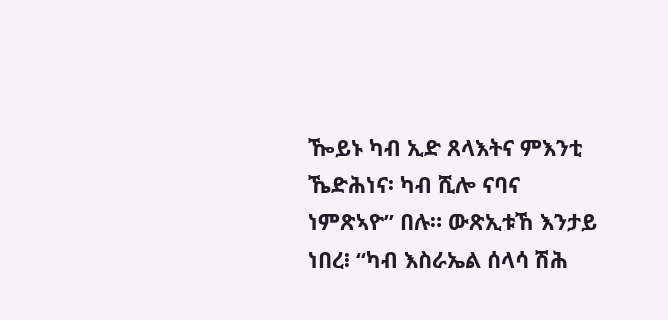ዀይኑ ካብ ኢድ ጸላእትና ምእንቲ ኼድሕነና፡ ካብ ሺሎ ናባና ነምጽኣዮ” በሉ። ውጽኢቱኸ እንታይ ነበረ፧ “ካብ እስራኤል ሰላሳ ሽሕ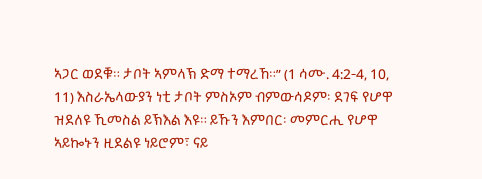ኣጋር ወደቑ። ታቦት ኣምላኽ ድማ ተማረኸ።” (1 ሳሙ. 4:2-4, 10, 11) እስራኤላውያን ነቲ ታቦት ምስኦም ብምውሳዶም፡ ደገፍ የሆዋ ዝደለዩ ኺመስል ይኽእል እዩ። ይኹን እምበር፡ መምርሒ የሆዋ ኣይኰኑን ዚደልዩ ነይሮም፣ ናይ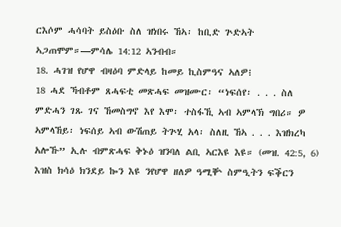ርእሶም ሓሳባት ይስዕቡ ስለ ዝነበሩ ኸኣ፡ ከቢድ ጕድኣት ኣጋጠሞም።—ምሳሌ 14:12 ኣንብብ።
18. ሓገዝ የሆዋ ብዛዕባ ምድላይ ከመይ ኪስምዓና ኣለዎ፧
18 ሓደ ኻብቶም ጸሓፍቲ መጽሓፍ መዝሙር፡ “ነፍሰየ፡ . . . ስለ ምድሓን ገጹ ገና ኸመስግኖ እየ እሞ፡ ተስፋኺ ኣብ ኣምላኽ ግበሪ። ዎ ኣምላኸይ፡ ነፍሰይ ኣብ ውሽጠይ ትጕሂ አላ፡ ስለዚ ኸኣ . . . እዝክረካ አሎኹ” ኢሉ ብምጽሓፍ ቅኑዕ ዝንባለ ልቢ ኣርእዩ እዩ። (መዝ. 42:5, 6) እዝስ ክሳዕ ክንደይ ኰን እዩ ንየሆዋ ዘለዎ ዓሚቝ ስምዒትን ፍቕርን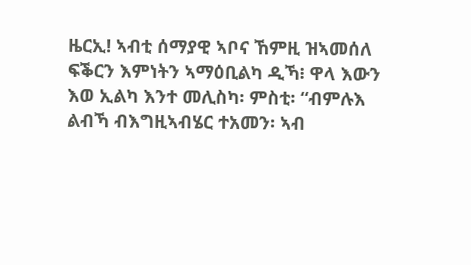ዜርኢ! ኣብቲ ሰማያዊ ኣቦና ኸምዚ ዝኣመሰለ ፍቕርን እምነትን ኣማዕቢልካ ዲኻ፧ ዋላ እውን እወ ኢልካ እንተ መሊስካ፡ ምስቲ፡ “ብምሉእ ልብኻ ብእግዚኣብሄር ተአመን፡ ኣብ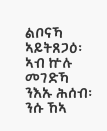ልቦናኻ ኣይትጸጋዕ፡ ኣብ ኵሉ መገድኻ ንእኡ ሕሰብ፡ ንሱ ኸኣ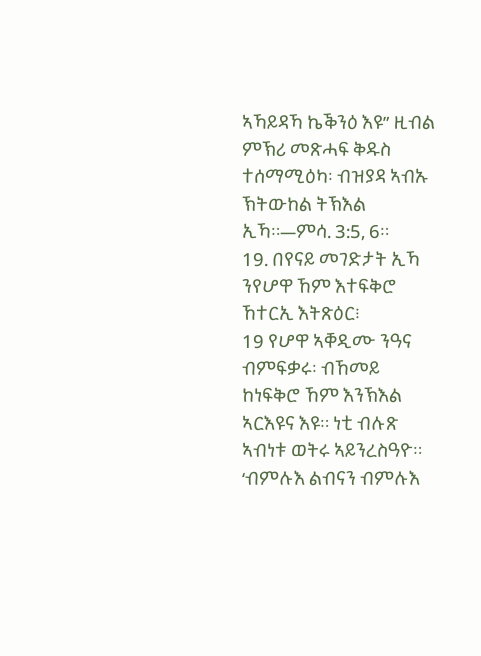ኣኻይዳኻ ኬቕንዕ እዩ” ዚብል ምኽሪ መጽሓፍ ቅዱስ ተሰማሚዕካ፡ ብዝያዳ ኣብኡ ኽትውከል ትኽእል ኢኻ።—ምሳ. 3:5, 6።
19. በየናይ መገድታት ኢኻ ንየሆዋ ኸም እተፍቅሮ ኸተርኢ እትጽዕር፧
19 የሆዋ ኣቐዲሙ ንዓና ብምፍቃሩ፡ ብኸመይ ከነፍቅሮ ኸም እንኽእል ኣርእዩና እዩ። ነቲ ብሉጽ ኣብነቱ ወትሩ ኣይንረስዓዮ። ‘ብምሉእ ልብናን ብምሉእ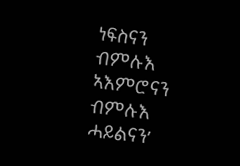ነፍስናን ብምሉእ ኣእምሮናን ብምሉእ ሓይልናን’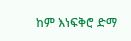ከም እነፍቅሮ ድማ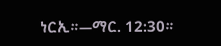ነርኢ።—ማር. 12:30።